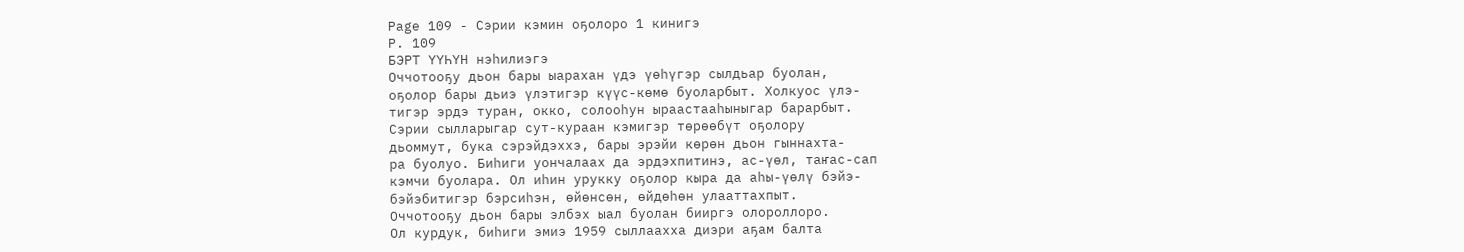Page 109 - Сэрии кэмин оҕолоро 1 кинигэ
P. 109
БЭРТ ҮҮҺҮН нэһилиэгэ
Оччотооҕу дьон бары ыарахан үдэ үөһүгэр сылдьар буолан,
оҕолор бары дьиэ үлэтигэр күүс-көмө буоларбыт. Холкуос үлэ-
тигэр эрдэ туран, окко, солооһун ыраастааһыныгар барарбыт.
Сэрии сылларыгар сут-кураан кэмигэр төрөөбүт оҕолору
дьоммут, бука сэрэйдэххэ, бары эрэйи көрөн дьон гыннахта-
ра буолуо. Биһиги уончалаах да эрдэхпитинэ, ас-үөл, таҥас-сап
кэмчи буолара. Ол иһин урукку оҕолор кыра да аһы-үөлү бэйэ-
бэйэбитигэр бэрсиһэн, өйөнсөн, өйдөһөн улааттахпыт.
Оччотооҕу дьон бары элбэх ыал буолан бииргэ олороллоро.
Ол курдук, биһиги эмиэ 1959 сыллаахха диэри аҕам балта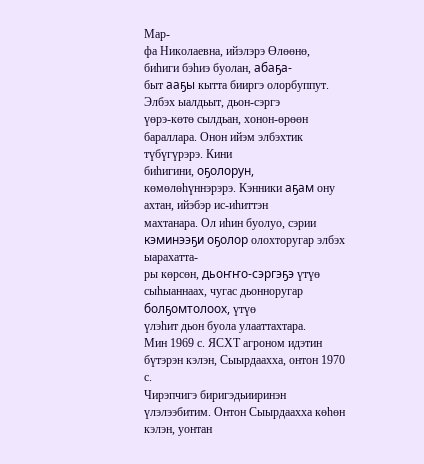Мар-
фа Николаевна, ийэлэрэ Өлөөнө, биһиги бэһиэ буолан, абаҕа-
быт ааҕы кытта бииргэ олорбуппут. Элбэх ыалдьыт, дьон-сэргэ
үөрэ-көтө сылдьан, хонон-өрөөн бараллара. Онон ийэм элбэхтик түбүгүрэрэ. Кини
биһигини, оҕолорун, көмөлөһүннэрэрэ. Кэнники аҕам ону ахтан, ийэбэр ис-иһиттэн
махтанара. Ол иһин буолуо, сэрии кэминээҕи оҕолор олохторугар элбэх ыарахатта-
ры көрсөн, дьоҥҥо-сэргэҕэ үтүө сыһыаннаах, чугас дьонноругар болҕомтолоох, үтүө
үлэһит дьон буола улааттахтара.
Мин 1969 с. ЯСХТ агроном идэтин бүтэрэн кэлэн, Сыырдаахха, онтон 1970 с.
Чирэпчигэ биригэдьииринэн үлэлээбитим. Онтон Сыырдаахха көһөн кэлэн, уонтан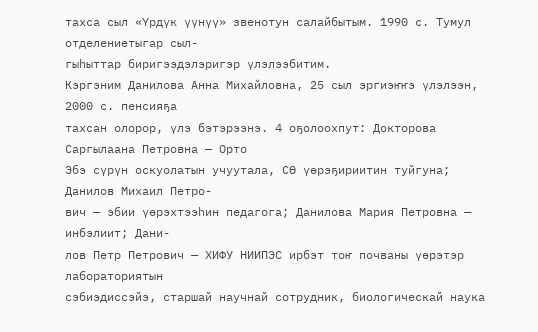тахса сыл «Үрдүк үүнүү» звенотун салайбытым. 1990 с. Тумул отделениетыгар сыл-
гыһыттар биригээдэлэригэр үлэлээбитим.
Кэргэним Данилова Анна Михайловна, 25 сыл эргиэҥҥэ үлэлээн, 2000 с. пенсияҕа
тахсан олорор, үлэ бэтэрээнэ. 4 оҕолоохпут: Докторова Саргылаана Петровна — Орто
Эбэ сүрүн оскуолатын учуутала, СӨ үөрэҕириитин туйгуна; Данилов Михаил Петро-
вич — эбии үөрэхтээһин педагога; Данилова Мария Петровна — инбэлиит; Дани-
лов Петр Петрович — ХИФУ НИИПЭС ирбэт тоҥ почваны үөрэтэр лабораториятын
сэбиэдиссэйэ, старшай научнай сотрудник, биологическай наука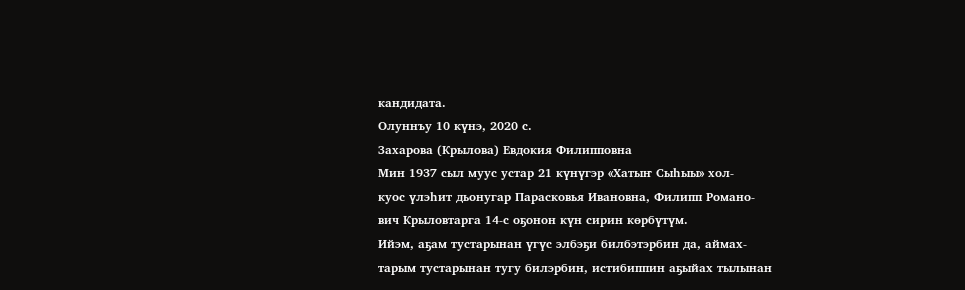кандидата.
Олуннъу 10 күнэ, 2020 с.
Захарова (Крылова) Евдокия Филипповна
Мин 1937 сыл муус устар 21 күнүгэр «Хатыҥ Сыһыы» хол-
куос үлэһит дьонугар Парасковья Ивановна, Филипп Романо-
вич Крыловтарга 14-с оҕонон күн сирин көрбүтүм.
Ийэм, аҕам тустарынан үгүс элбэҕи билбэтэрбин да, аймах-
тарым тустарынан тугу билэрбин, истибиппин аҕыйах тылынан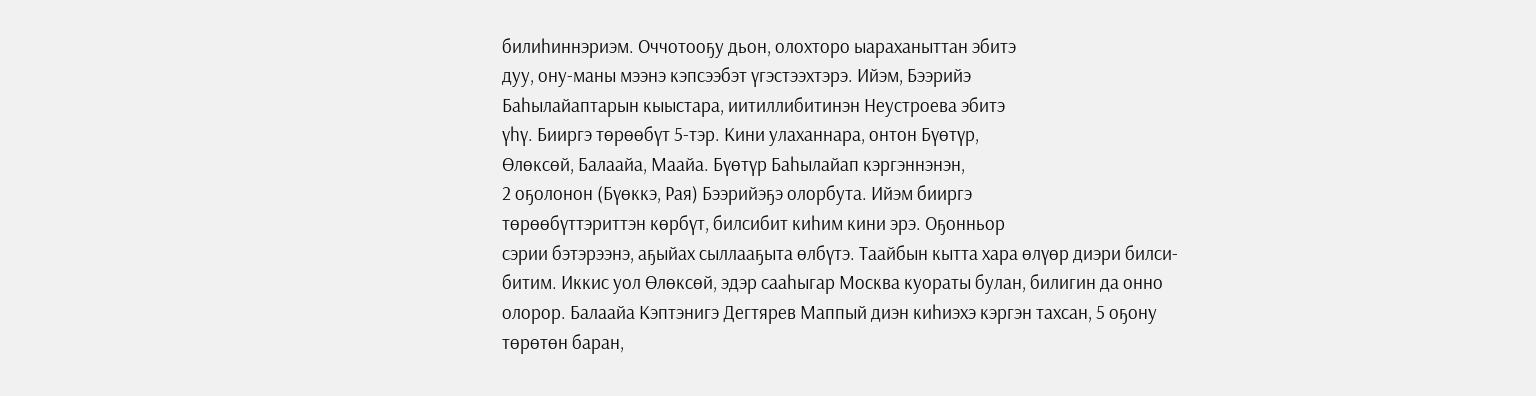билиһиннэриэм. Оччотооҕу дьон, олохторо ыараханыттан эбитэ
дуу, ону-маны мээнэ кэпсээбэт үгэстээхтэрэ. Ийэм, Бээрийэ
Баһылайаптарын кыыстара, иитиллибитинэн Неустроева эбитэ
үһү. Бииргэ төрөөбүт 5-тэр. Кини улаханнара, онтон Бүөтүр,
Өлөксөй, Балаайа, Маайа. Бүөтүр Баһылайап кэргэннэнэн,
2 оҕолонон (Бүөккэ, Рая) Бээрийэҕэ олорбута. Ийэм бииргэ
төрөөбүттэриттэн көрбүт, билсибит киһим кини эрэ. Оҕонньор
сэрии бэтэрээнэ, аҕыйах сыллааҕыта өлбүтэ. Таайбын кытта хара өлүөр диэри билси-
битим. Иккис уол Өлөксөй, эдэр сааһыгар Москва куораты булан, билигин да онно
олорор. Балаайа Кэптэнигэ Дегтярев Маппый диэн киһиэхэ кэргэн тахсан, 5 оҕону
төрөтөн баран,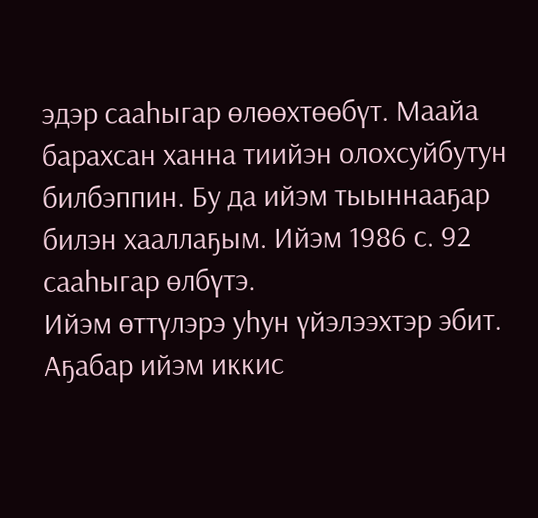эдэр сааһыгар өлөөхтөөбүт. Маайа барахсан ханна тиийэн олохсуйбутун
билбэппин. Бу да ийэм тыыннааҕар билэн хааллаҕым. Ийэм 1986 с. 92 сааһыгар өлбүтэ.
Ийэм өттүлэрэ уһун үйэлээхтэр эбит.
Аҕабар ийэм иккис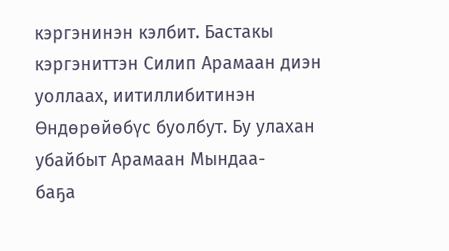кэргэнинэн кэлбит. Бастакы кэргэниттэн Силип Арамаан диэн
уоллаах, иитиллибитинэн Өндөрөйөбүс буолбут. Бу улахан убайбыт Арамаан Мындаа-
баҕа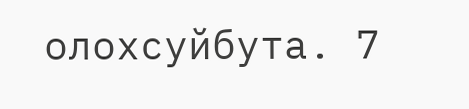олохсуйбута. 7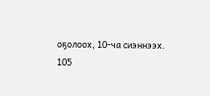оҕолоох, 10-ча сиэннээх.
105